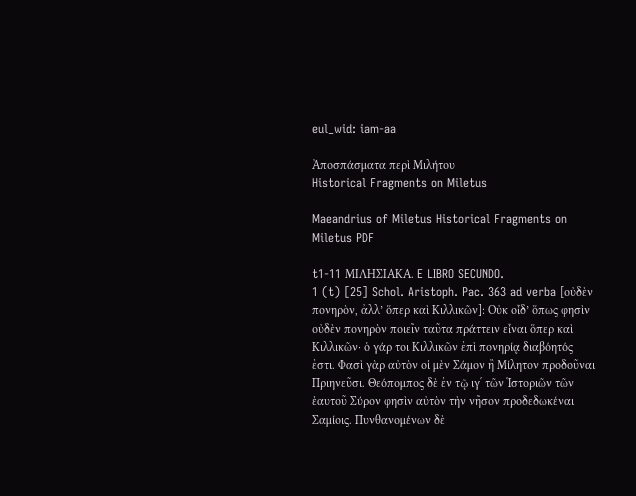eul_wid: iam-aa

Ἀποσπάσματα περὶ Μιλήτου
Historical Fragments on Miletus

Maeandrius of Miletus Historical Fragments on Miletus PDF

t1-11 ΜΙΛΗΣΙΑΚΑ. E LIBRO SECUNDO.
1 (t) [25] Schol. Aristoph. Pac. 363 ad verba [οὐδὲν πονηρὸν, ἀλλ’ ὅπερ καὶ Κιλλικῶν]: Οὐκ οἶδ’ ὅπως φησὶν οὐδὲν πονηρὸν ποιεῖν ταῦτα πράττειν εἶναι ὅπερ καὶ Κιλλικῶν· ὁ γάρ τοι Κιλλικῶν ἐπὶ πονηρίᾳ διαβόητός ἐστι. Φασὶ γὰρ αὐτὸν οἱ μὲν Σάμον ἢ Μίλητον προδοῦναι Πριηνεῦσι. Θεόπομπος δὲ ἐν τῷ ιγʹ τῶν Ἱστοριῶν τῶν ἑαυτοῦ Σύρον φησὶν αὐτὸν τὴν νῆσον προδεδωκέναι Σαμίοις. Πυνθανομένων δὲ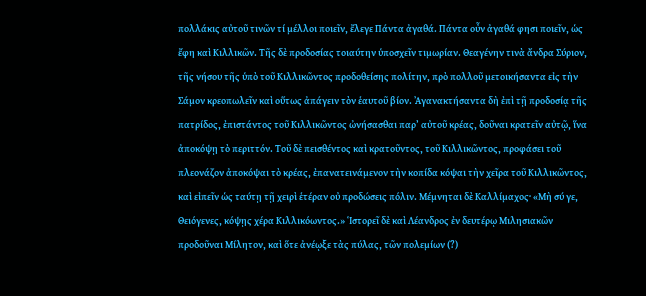πολλάκις αὐτοῦ τινῶν τί μέλλοι ποιεῖν, ἔλεγε Πάντα ἀγαθά. Πάντα οὖν ἀγαθά φησι ποιεῖν, ὡς ἔφη καὶ Κιλλικῶν. Τῆς δὲ προδοσίας τοιαύτην ὑποσχεῖν τιμωρίαν. Θεαγένην τινὰ ἄνδρα Σύριον, τῆς νήσου τῆς ὑπὸ τοῦ Κιλλικῶντος προδοθείσης πολίτην, πρὸ πολλοῦ μετοικήσαντα εἰς τὴν Σάμον κρεοπωλεῖν καὶ οὕτως ἀπάγειν τὸν ἑαυτοῦ βίον. Ἀγανακτήσαντα δὴ ἐπὶ τῇ προδοσίᾳ τῆς πατρίδος, ἐπιστάντος τοῦ Κιλλικῶντος ὠνήσασθαι παρ’ αὐτοῦ κρέας, δοῦναι κρατεῖν αὐτῷ, ἵνα ἀποκόψῃ τὸ περιττόν. Τοῦ δὲ πεισθέντος καὶ κρατοῦντος, τοῦ Κιλλικῶντος, προφάσει τοῦ πλεονάζον ἀποκόψαι τὸ κρέας, ἐπανατεινάμενον τὴν κοπίδα κόψαι τὴν χεῖρα τοῦ Κιλλικῶντος, καὶ εἰπεῖν ὡς ταύτῃ τῇ χειρὶ ἑτέραν οὐ προδώσεις πόλιν. Μέμνηται δὲ Καλλίμαχος· «Μὴ σύ γε, Θειόγενες, κόψῃς χέρα Κιλλικόωντος.» Ἱστορεῖ δὲ καὶ Λέανδρος ἐν δευτέρῳ Μιλησιακῶν προδοῦναι Μίλητον, καὶ ὅτε ἀνέῳξε τὰς πύλας, τῶν πολεμίων (?)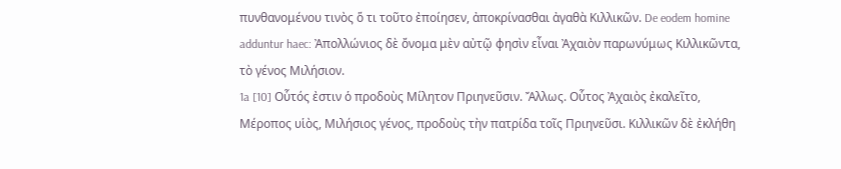πυνθανομένου τινὸς ὅ τι τοῦτο ἐποίησεν, ἀποκρίνασθαι ἀγαθὰ Κιλλικῶν. De eodem homine adduntur haec: Ἀπολλώνιος δὲ ὄνομα μὲν αὐτῷ φησὶν εἶναι Ἀχαιὸν παρωνύμως Κιλλικῶντα, τὸ γένος Μιλήσιον.
1a [10] Οὗτός ἐστιν ὁ προδοὺς Μίλητον Πριηνεῦσιν. Ἄλλως. Οὗτος Ἀχαιὸς ἐκαλεῖτο, Μέροπος υἱὸς, Μιλήσιος γένος, προδοὺς τὴν πατρίδα τοῖς Πριηνεῦσι. Κιλλικῶν δὲ ἐκλήθη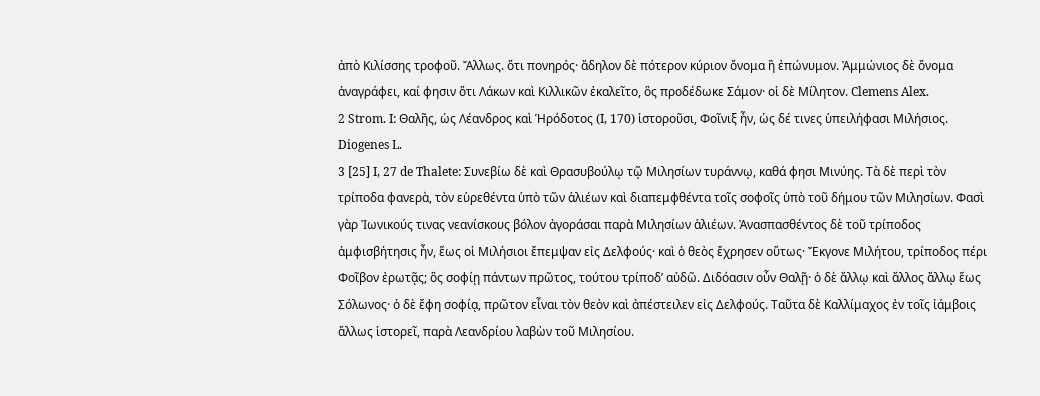ἀπὸ Κιλίσσης τροφοῦ. Ἄλλως. ὅτι πονηρός· ἄδηλον δὲ πότερον κύριον ὄνομα ἢ ἐπώνυμον. Ἀμμώνιος δὲ ὄνομα ἀναγράφει, καί φησιν ὅτι Λάκων καὶ Κιλλικῶν ἐκαλεῖτο, ὃς προδέδωκε Σάμον· οἱ δὲ Μίλητον. Clemens Alex.
2 Strom. I: Θαλῆς, ὡς Λέανδρος καὶ Ἡρόδοτος (I, 170) ἱστοροῦσι, Φοῖνιξ ἦν, ὡς δέ τινες ὑπειλήφασι Μιλήσιος. Diogenes L.
3 [25] I, 27 de Thalete: Συνεβίω δὲ καὶ Θρασυβούλῳ τῷ Μιλησίων τυράννῳ, καθά φησι Μινύης. Τὰ δὲ περὶ τὸν τρίποδα φανερὰ, τὸν εὑρεθέντα ὑπὸ τῶν ἁλιέων καὶ διαπεμφθέντα τοῖς σοφοῖς ὑπὸ τοῦ δήμου τῶν Μιλησίων. Φασὶ γὰρ Ἰωνικούς τινας νεανίσκους βόλον ἀγοράσαι παρὰ Μιλησίων ἁλιέων. Ἀνασπασθέντος δὲ τοῦ τρίποδος ἀμφισβήτησις ἦν, ἕως οἱ Μιλήσιοι ἔπεμψαν εἰς Δελφούς· καὶ ὁ θεὸς ἔχρησεν οὕτως· Ἔκγονε Μιλήτου, τρίποδος πέρι Φοῖβον ἐρωτᾷς; ὃς σοφίῃ πάντων πρῶτος, τούτου τρίποδ’ αὐδῶ. Διδόασιν οὖν Θαλῇ· ὁ δὲ ἄλλῳ καὶ ἄλλος ἄλλῳ ἕως Σόλωνος· ὁ δὲ ἔφη σοφίᾳ, πρῶτον εἶναι τὸν θεὸν καὶ ἀπέστειλεν εἰς Δελφούς. Ταῦτα δὲ Καλλίμαχος ἐν τοῖς ἰάμβοις ἄλλως ἱστορεῖ, παρὰ Λεανδρίου λαβὼν τοῦ Μιλησίου.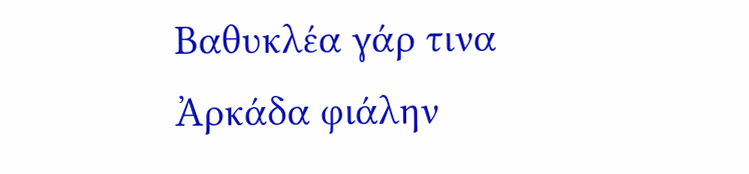Βαθυκλέα γάρ τινα Ἀρκάδα φιάλην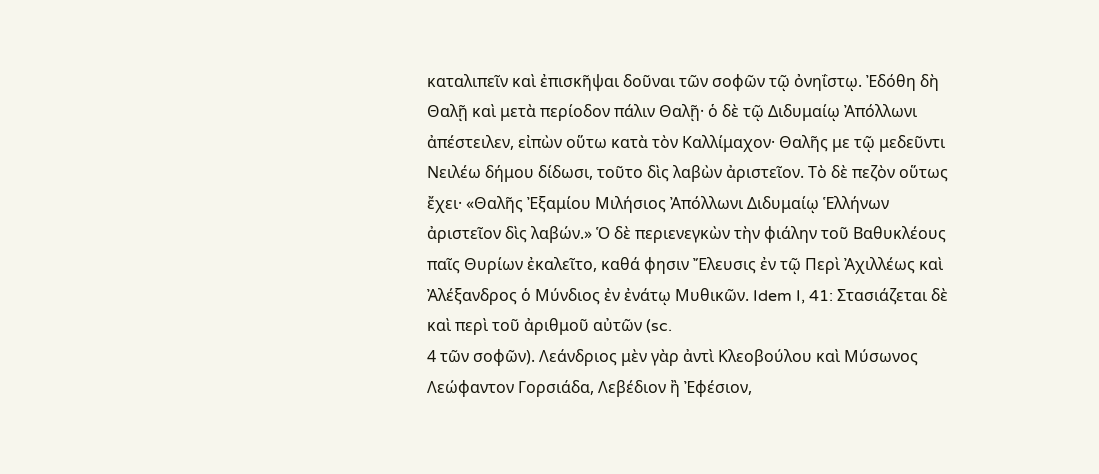καταλιπεῖν καὶ ἐπισκῆψαι δοῦναι τῶν σοφῶν τῷ ὀνηΐστῳ. Ἐδόθη δὴ Θαλῇ καὶ μετὰ περίοδον πάλιν Θαλῇ· ὁ δὲ τῷ Διδυμαίῳ Ἀπόλλωνι ἀπέστειλεν, εἰπὼν οὕτω κατὰ τὸν Καλλίμαχον· Θαλῆς με τῷ μεδεῦντι Νειλέω δήμου δίδωσι, τοῦτο δὶς λαβὼν ἀριστεῖον. Τὸ δὲ πεζὸν οὕτως ἔχει· «Θαλῆς Ἐξαμίου Μιλήσιος Ἀπόλλωνι Διδυμαίῳ Ἑλλήνων ἀριστεῖον δὶς λαβών.» Ὁ δὲ περιενεγκὼν τὴν φιάλην τοῦ Βαθυκλέους παῖς Θυρίων ἐκαλεῖτο, καθά φησιν Ἔλευσις ἐν τῷ Περὶ Ἀχιλλέως καὶ Ἀλέξανδρος ὁ Μύνδιος ἐν ἐνάτῳ Μυθικῶν. Idem I, 41: Στασιάζεται δὲ καὶ περὶ τοῦ ἀριθμοῦ αὐτῶν (sc.
4 τῶν σοφῶν). Λεάνδριος μὲν γὰρ ἀντὶ Κλεοβούλου καὶ Μύσωνος Λεώφαντον Γορσιάδα, Λεβέδιον ἢ Ἐφέσιον,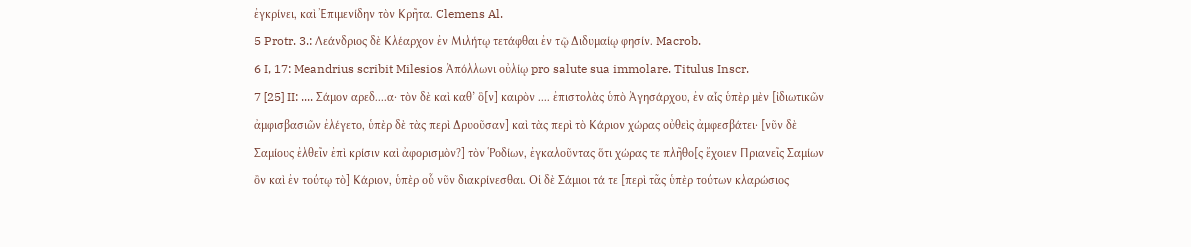ἐγκρίνει, καὶ Ἐπιμενίδην τὸν Κρῆτα. Clemens Al.
5 Protr. 3.: Λεάνδριος δὲ Κλέαρχον ἐν Μιλήτῳ τετάφθαι ἐν τῷ Διδυμαίῳ φησίν. Macrob.
6 I, 17: Meandrius scribit Milesios Ἀπόλλωνι οὐλίῳ pro salute sua immolare. Titulus Inscr.
7 [25] II: .... Σάμον αρεδ....α· τὸν δὲ καὶ καθ’ ὃ[ν] καιρὸν .... ἐπιστολὰς ὑπὸ Ἀγησάρχου, ἐν αἷς ὑπὲρ μὲν [ἰδιωτικῶν ἀμφισβασιῶν ἐλέγετο, ὑπὲρ δὲ τὰς περὶ Δρυοῦσαν] καὶ τὰς περὶ τὸ Κάριον χώρας οὐθεὶς ἀμφεσβάτει· [νῦν δὲ Σαμίους ἐλθεῖν ἐπὶ κρίσιν καὶ ἀφορισμὸν?] τὸν Ῥοδίων, ἐγκαλοῦντας ὅτι χώρας τε πλῆθο[ς ἔχοιεν Πριανεῖς Σαμίων ὂν καὶ ἐν τούτῳ τὸ] Κάριον, ὑπὲρ οὗ νῦν διακρίνεσθαι. Οἱ δὲ Σάμιοι τά τε [περὶ τᾶς ὑπὲρ τούτων κλαρώσιος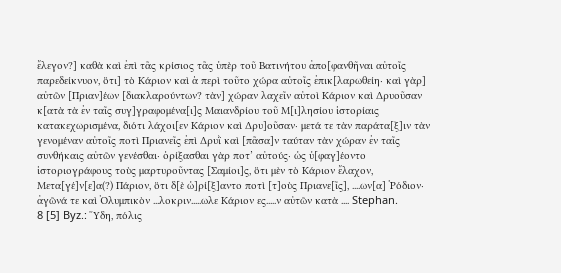ἔλεγον?] καθὰ καὶ ἐπὶ τᾶς κρίσιος τᾶς ὑπὲρ τοῦ Βατινήτου ἀπο[φανθῆναι αὐτοῖς παρεδείκνυον, ὅτι] τὸ Κάριον καὶ ἁ περὶ τοῦτο χώρα αὐτοῖς ἐπικ[λαρωθείη· καὶ γὰρ] αὐτῶν [Πριαν]έων [διακλαρούντων? τὰν] χώραν λαχεῖν αὐτοὶ Κάριον καὶ Δρυοῦσαν κ[ατὰ τὰ ἐν ταῖς συγ]γραφομένα[ι]ς Μαιανδρίου τοῦ Μ[ι]λησίου ἱστορίαις κατακεχωρισμένα, διότι λάχοι[εν Κάριον καὶ Δρυ]οῦσαν· μετά τε τὰν παράτα[ξ]ιν τὰν γενομέναν αὐτοῖς ποτὶ Πριανεῖς ἐπὶ Δρυῒ καὶ [πᾶσα]ν ταύταν τὰν χώραν ἐν ταῖς συνθήκαις αὐτῶν γενέσθαι· ὁρίξασθαι γὰρ ποτ’ αὐτούς· ὡς ὑ[φαγ]έοντο ἱστοριογράφους τοὺς μαρτυροῦντας [Σαμίοι]ς, ὅτι μὲν τὸ Κάριον ἔλαχον, Μετα[γέ]ν[ε]α(?) Πάριον, ὅτι δ[ὲ ὡ]ρί[ξ]αντο ποτὶ [τ]οὺς Πριανε[ῖς], ....ων[α] Ῥόδιον· ἀγῶνά τε καὶ Ὀλυμπικὸν ...λοκριν.....ωλε Κάριον ες.....ν αὐτῶν κατὰ .... Stephan.
8 [5] Byz.: Ὕδη, πόλις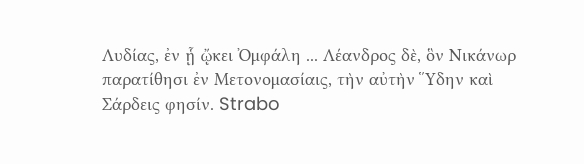Λυδίας, ἐν ᾗ ᾤκει Ὀμφάλη ... Λέανδρος δὲ, ὃν Νικάνωρ παρατίθησι ἐν Μετονομασίαις, τὴν αὐτὴν Ὕδην καὶ Σάρδεις φησίν. Strabo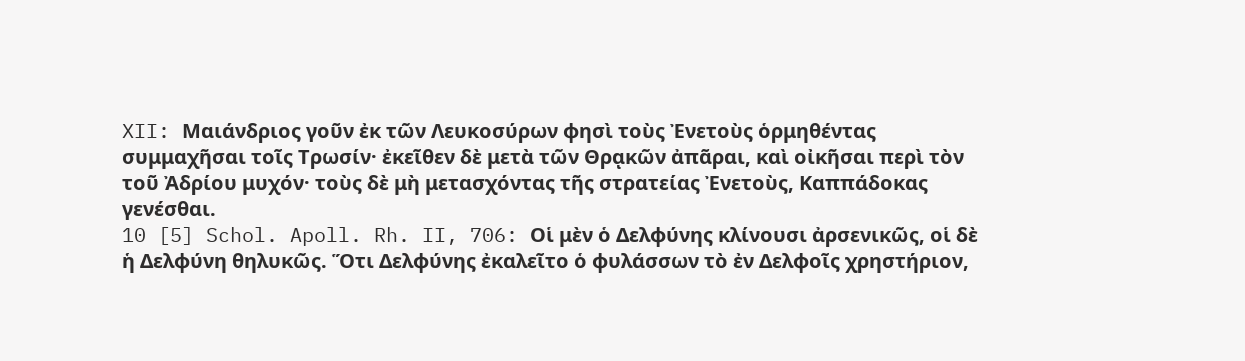XII: Μαιάνδριος γοῦν ἐκ τῶν Λευκοσύρων φησὶ τοὺς Ἐνετοὺς ὁρμηθέντας συμμαχῆσαι τοῖς Τρωσίν· ἐκεῖθεν δὲ μετὰ τῶν Θρᾳκῶν ἀπᾶραι, καὶ οἰκῆσαι περὶ τὸν τοῦ Ἀδρίου μυχόν· τοὺς δὲ μὴ μετασχόντας τῆς στρατείας Ἐνετοὺς, Καππάδοκας γενέσθαι.
10 [5] Schol. Apoll. Rh. II, 706: Οἱ μὲν ὁ Δελφύνης κλίνουσι ἀρσενικῶς, οἱ δὲ ἡ Δελφύνη θηλυκῶς. Ὅτι Δελφύνης ἐκαλεῖτο ὁ φυλάσσων τὸ ἐν Δελφοῖς χρηστήριον,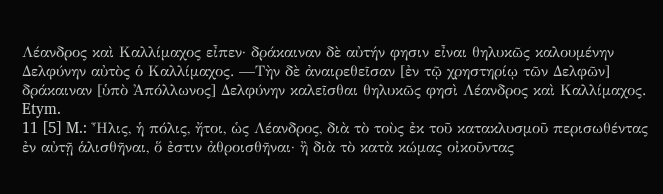Λέανδρος καὶ Καλλίμαχος εἶπεν· δράκαιναν δὲ αὐτήν φησιν εἶναι θηλυκῶς καλουμένην Δελφύνην αὐτὸς ὁ Καλλίμαχος. —Τὴν δὲ ἀναιρεθεῖσαν [ἐν τῷ χρηστηρίῳ τῶν Δελφῶν] δράκαιναν [ὑπὸ Ἀπόλλωνος] Δελφύνην καλεῖσθαι θηλυκῶς φησὶ Λέανδρος καὶ Καλλίμαχος. Etym.
11 [5] M.: Ἦλις, ἡ πόλις, ἤτοι, ὡς Λέανδρος, διὰ τὸ τοὺς ἐκ τοῦ κατακλυσμοῦ περισωθέντας ἐν αὐτῇ ἁλισθῆναι, ὅ ἐστιν ἀθροισθῆναι· ἢ διὰ τὸ κατὰ κώμας οἰκοῦντας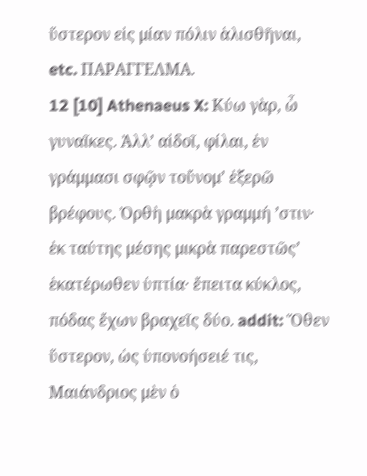ὕστερον εἰς μίαν πόλιν ἁλισθῆναι, etc. ΠΑΡΑΓΓΕΛΜΑ.
12 [10] Athenaeus X: Κύω γὰρ, ὧ γυναῖκες. Ἀλλ’ αἰδοῖ, φίλαι, ἐν γράμμασι σφῷν τοὔνομ’ ἐξερῶ βρέφους. Ὀρθὴ μακρὰ γραμμή ’στιν· ἐκ ταύτης μέσης μικρὰ παρεστῶς’ ἑκατέρωθεν ὑπτία· ἔπειτα κύκλος, πόδας ἔχων βραχεῖς δύο. addit: Ὅθεν ὕστερον, ὡς ὑπονοήσειέ τις, Μαιάνδριος μὲν ὁ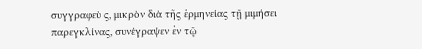συγγραφεὺ ς, μικρὸν διὰ τῆς ἑρμηνείας τῇ μιμήσει παρεγκλίνας, συνέγραψεν ἐν τῷ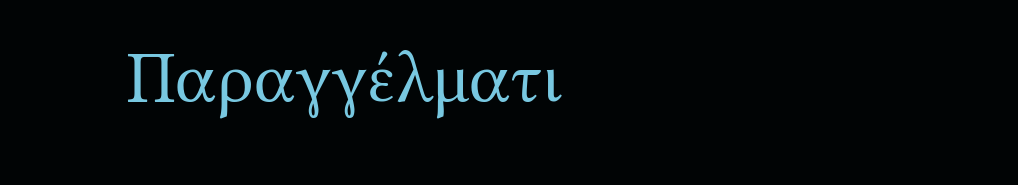Παραγγέλματι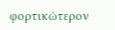φορτικώτερον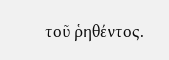τοῦ ῥηθέντος.